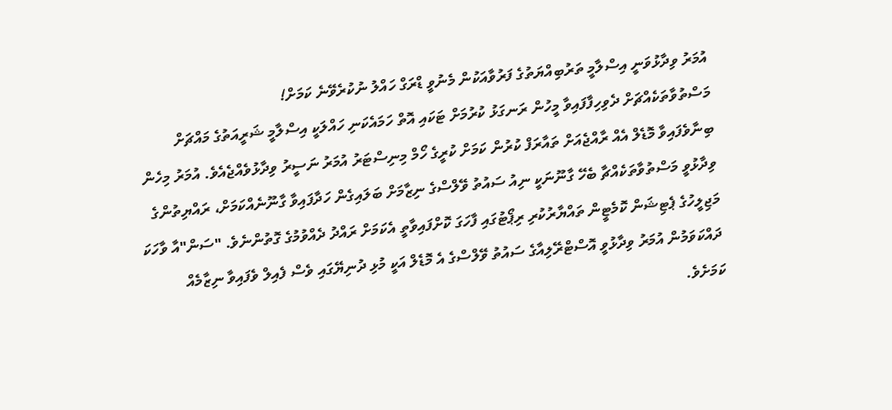އުމަރު ވިދާޅުވަނީ އިސްލާމީ ތަރުބިއްޔަތުގެ ފަރުވާއަކުން މެނުވީ ޑްރަގް ހައްލު ނުކުރެވޭނެ ކަމަށް!
މަސްތުވާތަކެއްޗަށް ދެވިހިފާފައިވާ މީހުން ރަނގަޅު ކުރުމަށް ޓަކައި އޮތް ހަމައެކަނި ހައްލަކީ އިސްލާމީ ޝަރީއަތުގެ މައްޗަށް ބިނާވެފައިވާ މޮޑެލް އެއް ރާއްޖެއަށް ތައާރަފް ކުރުން ކަމަށް ކުރީގެ ހޯމް މިނިސްޓަރު އުމަރު ނަސީރު ވިދާޅުވެއްޖެއެވެ. އުމަރު މިހެން ވިދާޅުވީ މަސްތުވާތަކެއްޗާ ބެހޭ ގާނޫނަކީ ނިއު ސައުތު ވޭލްސްގެ ނިޒާމަށް ބަލައިގެން ހަދާފައިވާ ގާނޫނެއްކަމަށް، ރައްޔިތުންގެ މަޖިލީހުގެ ޕެޓިޝަން ކޮމެޓީން ތައްޔާރުކުރި ރިޕޯޓުގައި ފާހަގަ ކޮށްފައިވާތީ އެކަމަށް ރައްދު ދެއްވުމުގެ ގޮތުންނެވެ. "ސަން"އާ ވާހަކަ ދައްކަވަމުން އުމަރު ވިދާޅުވީ އޮސްޓްރޭލިއާގެ ސައުތު ވޭލްސްގެ އެ މޮޑެލް އަކީ މުޅި ދުނިޔޭގައި ވެސް ފެއިލް ވެފައިވާ ނިޒާމެއް ކަމަށެވެ.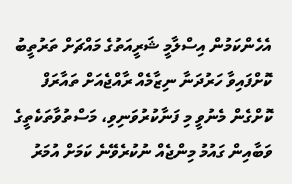އެހެންކަމުން އިސްލާމީ ޝަރީއަތުގެ މައްޗަށް ތަރުތީބު ކޮށްފައިވާ ހަރުދަނާ ނިޒާމެއް ރާއްޖެއަށް ތައާރަފް ކޮށްގެން މެނުވީ މި ފަނާކުރުވަނިވި، މަސްތުވާތަކެތީގެ ވަބާއިން ގައުމު މިންޖެއް ނުކުރެވޭނެ ކަމަށް އުމަރު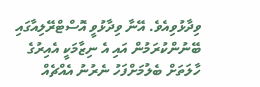ވިދާޅުވިއެވެ. އޭނާ ވިދާޅުވީ އޮސްޓްރޭލިއާގައި ބޭނުންކުރަމުން އައި އެ ނިޒާމަކީ އެއިރުގެ ހާލަތަށް ބެލުމަށްފަހު ނެރުނު އެއްޗެއް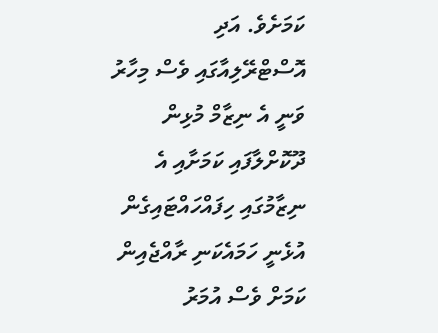ކަމަށެވެ. އަދި އޮސްޓްރޭލިއާގައި ވެސް މިހާރު ވަނީ އެ ނިޒާމް މުޅިން ދޫކޮށްލާފައި ކަމަށާއި އެ ނިޒާމުގައި ހިފައްހައްޓައިގެން އުޅެނީ ހަމައެކަނި ރާއްޖެއިން ކަމަށް ވެސް އުމަރު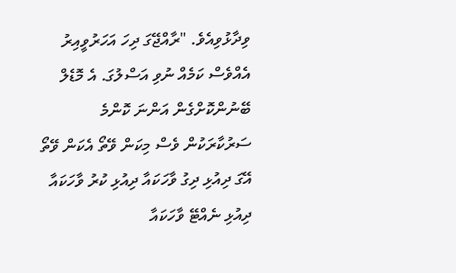ވިދާޅުވިއެވެ. "ރާއްޖޭގަ ދިހަ އަހަރުވީއިރު އެއްވެސް ކަމެއް ނުވި އަސްލުގަ. އެ މޮޑެލް ބޭނުންކޮށްގެން އަންނަ ކޮންމެ ސަރުކާރަކުން ވެސް މިކަން ވޭތޯ އެކަން ވޭތޯ އޭގަ ދިއުޅި ދިގު ވާހަކައާ ދިއުޅި ކުރު ވާހަކައާ ދިއުޅި ނެއްޓޭ ވާހަކައާ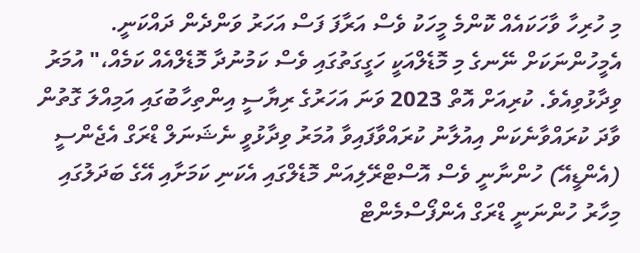މި ހުރިހާ ވާހަކައެއް ކޮންމެ މީހަކު ވެސް އަރާފަ ފަސް އަހަރު ވަންދެން ދައްކަނީ. އެމީހުންނަކަށް ނޭނގެ މި މޮޑެލްއަކީ ހަގީގަތުގައި ވެސް ކަމުނުދާ މޮޑެލްއެއް ކަމެއް،" އުމަރު ވިދާޅުވިއެވެ. ކުރިއަށް އޮތް 2023 ވަނަ އަހަރުގެ ރިޔާސީ އިންތިހާބުގައި އަމިއްލަ ގޮތުން ވާދަ ކުރައްވާނެކަން އިއުލާނު ކުރައްވާފައިވާ އުމަރު ވިދާޅުވީ ނެޝަނަލް ޑްރަގް އެޖެންސީ (އެންޑީއޭ) ހުންނާނީ ވެސް އޮސްޓްރޭލިއަން މޮޑެލްގައި އެކަނި ކަމަށާއި އޭގެ ބަދަލުގައި މިހާރު ހުންނަނީ ޑްރަގް އެންފޯސްމެންޓް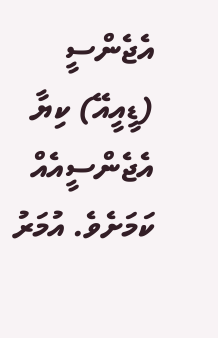އެޖެންސީ (ޑީއީއޭ) ކިޔާ އެޖެންސީއެއް ކަމަށެވެ. އުމަރު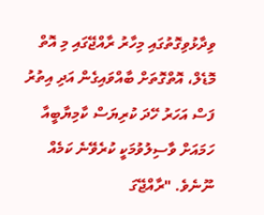ވިދާޅުވިގޮތުގައި މިހާރު ރާއްޖޭގައި މި އޮތް މޮޑެލް، އޮތްގޮތަށް ބާއްވައިގެން އަދި އިތުރު ފަސް އަހަރު ހޭދަ ކުރިޔަސް ކާމިޔާބީއާ ހަމައަށް ވާސިލުވުމަކީ ކުރެވޭނެ ކަމެއް ނޫނެވެ. "ރާއްޖޭގަ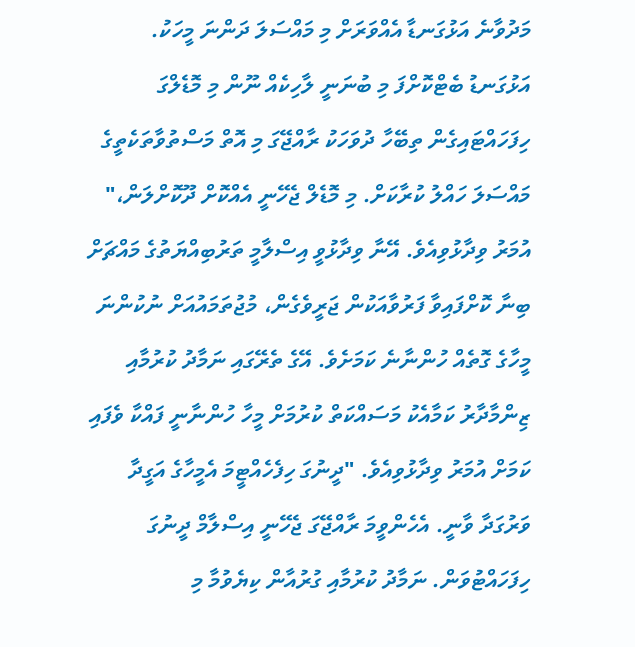މަދުވާނެ އަޅުގަނޑާ އެއްވަރަށް މި މައްސަލަ ދަންނަ މީހަކު. އަޅުގަނޑު ބެޓްކޮށްފަ މި ބުނަނީ ލާހިކެއް ނޫން މި މޮޑެލްގަ ހިފަހައްޓައިގެން ތިބޭހާ ދުވަހަކު ރާއްޖޭގަ މި އޮތް މަސްތުވާތަކެތީގެ މައްސަލަ ހައްލު ކުރާކަށް. މި މޮޑެލް ޖެހޭނީ އެއްކޮށް ދޫކޮށްލަން،" އުމަރު ވިދާޅުވިއެވެ. އޭނާ ވިދާޅުވީ އިސްލާމީ ތަރުބިއްޔަތުގެ މައްޗަށް ބިނާ ކޮށްފައިވާ ފަރުވާއަކުން ޖަރީވެގެން، މުޖުތަމައުއަށް ނުކުންނަ މީހާގެ ގޮތެއް ހުންނާނެ ކަމަށެވެ. އޭގެ ތެރޭގައި ނަމާދު ކުރުމާއި ޒިންމާދާރު ކަމާއެކު މަސައްކަތް ކުރުމަށް މީހާ ހުންނާނީ ފައްކާ ވެފައި ކަމަށް އުމަރު ވިދާޅުވިއެވެ. "ދީނުގަ ހިފެހެއްޓީމަ އެމީހާގެ އަގީދާ ވަރުގަދާ ވާނީ. އެހެންވީމަ ރާއްޖޭގަ ޖެހޭނީ އިސްލާމް ދީނުގަ ހިފަހައްޓުވަން. ނަމާދު ކުރުމާއި ގުރުއާން ކިޔެވުމާ މި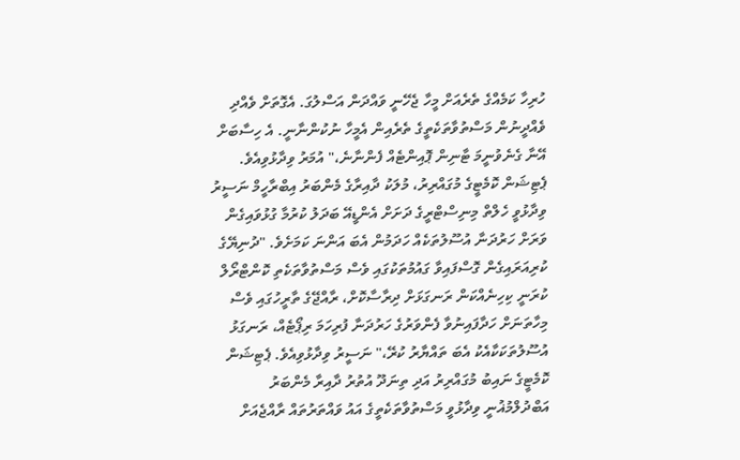ހުރިހާ ކަމެއްގެ ތެރެއަށް މީހާ ޖެހޭނީ ވައްދަން އަސްލުގަ. އެގޮތަށް ވެއްދި ވެއްދީނުން މަސްތުވާތަކެތީގެ ތެރެއިން އެމީހާ ނުކުންނާނީ. އެ ހިސާބަށް އޭނާ ގެނެވުނީމަ ޓާނިން ޕޮއިންޓެއް ފެންނާނެ،" އުމަރު ވިދާޅުވިއެވެ. ޕެޓިޝަން ކޮމެޓީގެ މުގައްރިރު، މުލަކު ދާއިރާގެ މެންބަރު އިބްރާހީމް ނަސީރު ވިދާޅުވީ ހެލްތް މިނިސްޓްރީގެ ދަށަށް އެންޑީއޭ ބަދަލު ކުރުމާ ގުޅުވައިގެން ވަރަށް ހަރުދަނާ އުސޫލުތަކެއް ހަދަމުން އެބަ އަންނަ ކަމަށެވެ. "ދުނިޔޭގެ ކުރިއަރައިގެން ގޮސްފައިވާ ގައުމުތަކުގައި ވެސް މަސްތުވާތަކެތި ކޮންޓްރޯލް ކުރަނީ ކިހިނެއްކަން ރަނގަޅަށް ދިރާސާކޮށް، ރާއްޖޭގެ ތާރީހުގައި ވެސް މިހާތަނަށް ހަދާފައިނުވާ ފެންވަރުގެ ހަރުދަނާ ފުރިހަމަ ރިޕޯޓެއް، ރަނގަޅު އުސޫލުތަކަކާއެކު އެބަ ތައްޔާރު ކުރޭ،" ނަސީރު ވިދާޅުވިއެވެ. ޕެޓިޝަން ކޮމެޓީގެ ނައިބު މުގައްރިރު އަދި ތިނަދޫ އުތުރު ދާއިރާ މެންބަރު އަބްދުލްމުޣުނީ ވިދާޅުވީ މަސްތުވާތަކެތީގެ އައު ވައްތަރުތައް ރާއްޖެއަށް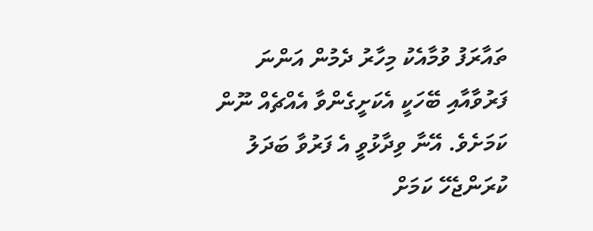ތައާރަފު ވުމާއެކު މިހާރު ދެމުން އަންނަ ފަރުވާއާއި ބޭހަކީ އެކަށީގެންވާ އެއްޗެއް ނޫން ކަމަށެވެ. އޭނާ ވިދާޅުވީ އެ ފަރުވާ ބަދަލު ކުރަންޖެހޭ ކަމަށް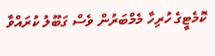ކޮމެޓީގެ ހުރިހާ މެމްބަރުން ވެސް ގަބޫލު ކުރައްވާ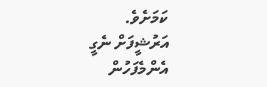ކަމަށެވެ.
އަރުޝީފަށް ނެގީ
އެންމެފަހުން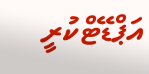އަޕްޑޭޓްކުރީ